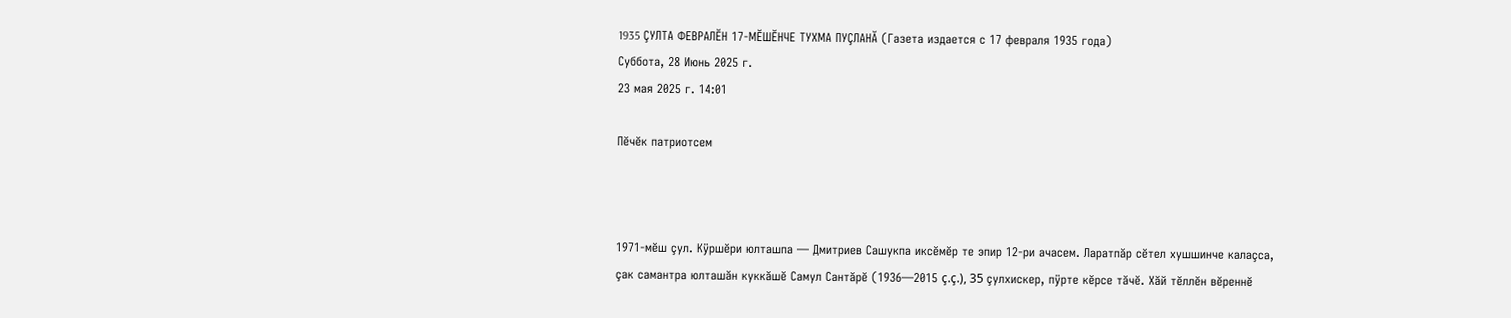1935 ÇУЛТА ФЕВРАЛĔН 17-МĔШĔНЧЕ ТУХМА ПУÇЛАНĂ (Газета издается с 17 февраля 1935 года)
Суббота, 28 Июнь 2025 г.
23 мая 2025 г. 14:01

Пĕчĕк патриотсем



1971-мĕш çул. Кÿршĕри юлташпа — Дмитриев Сашукпа иксĕмĕр те эпир 12-ри ачасем. Ларатпăр сĕтел хушшинче калаçса, çак самантра юлташăн куккăшĕ Самул Сантăрĕ (1936—2015 ç.ç.), 35 çулхискер, пÿрте кĕрсе тăчĕ. Хăй тĕллĕн вĕреннĕ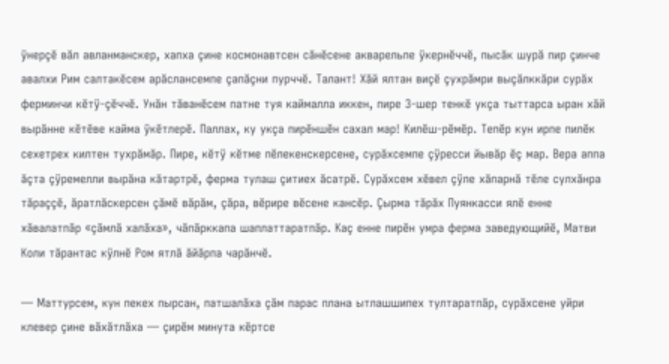ÿнерçĕ вăл авланманскер, хапха çине космонавтсен сăнĕсене акварельпе ÿкернĕччĕ, пысăк шурă пир çинче авалхи Рим салтакĕсем арăслансемпе çапăçни пурччĕ. Талант! Хăй ялтан виçĕ çухрăмри выçăлккăри сурăх ферминчи кĕтÿ-çĕччĕ. Унăн тăванĕсем патне туя каймалла иккен, пире 3-шер тенкĕ укçа тыттарса ыран хăй вырăнне кĕтĕве кайма ÿкĕтлерĕ. Паллах, ку укçа пирĕншĕн сахал мар! Килĕш-рĕмĕр. Тепĕр кун ирпе пилĕк сехетрех килтен тухрăмăр. Пире, кĕтÿ кĕтме пĕлекенскерсене, сурăхсемпе çÿресси йывăр ĕç мар. Вера аппа ăçта çÿремелли вырăна кăтартрĕ, ферма тулаш çитиех ăсатрĕ. Сурăхсем хĕвел çÿле хăпарнă тĕле сулхăнра тăраççĕ, ăратлăскерсен çăмĕ вăрăм, çăра, вĕрире вĕсене кансĕр. Çырма тăрăх Пуянкасси ялĕ енне хăвалатпăр «çăмлă халăха», чăпăрккапа шаплаттаратпăр. Каç енне пирĕн умра ферма заведующийĕ, Матви Коли тăрантас кÿлнĕ Ром ятлă ăйăрпа чарăнчĕ.

— Маттурсем, кун пекех пырсан, патшалăха çăм парас плана ытлашшипех тултаратпăр, сурăхсене уйри клевер çине вăхăтлăха — çирĕм минута кĕртсе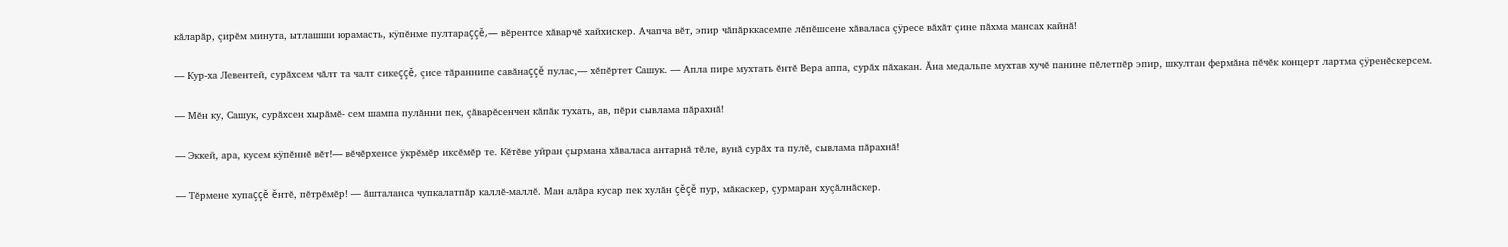кăларăр, çирĕм минута, ытлашши юрамасть, кÿпĕнме пултараççĕ,— вĕрентсе хăварчĕ хайхискер. Ачапча вĕт, эпир чăпăрккасемпе лĕпĕшсене хăваласа çÿресе вăхăт çине пăхма мансах кайнă!

— Кур-ха Левентей, сурăхсем чăлт та чалт сикеççĕ, çисе тăраннипе савăнаççĕ пулас,— хĕпĕртет Сашук. — Апла пире мухтать ĕнтĕ Вера аппа, сурăх пăхакан. Ăна медальпе мухтав хучĕ панине пĕлетпĕр эпир, шкултан фермăна пĕчĕк концерт лартма çÿренĕскерсем.

— Мĕн ку, Сашук, сурăхсен хырăмĕ- сем шампа пулăнни пек, çăварĕсенчен кăпăк тухать, ав, пĕри сывлама пăрахнă!

— Эккей, ара, кусем кÿпĕннĕ вĕт!— вĕчĕрхенсе ÿкрĕмĕр иксĕмĕр те. Кĕтĕве уйран çырмана хăваласа антарнă тĕле, вунă сурăх та пулĕ, сывлама пăрахнă!

— Тĕрмене хупаççĕ ĕнтĕ, пĕтрĕмĕр! — ăшталанса чупкалатпăр каллĕ-маллĕ. Ман алăра кусар пек хулăн çĕçĕ пур, мăкаскер, çурмаран хуçăлнăскер.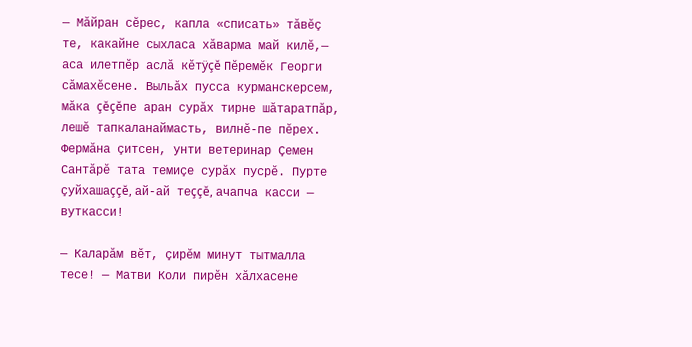— Мăйран сĕрес, капла «списать» тăвĕç те, какайне сыхласа хăварма май килĕ,— аса илетпĕр аслă кĕтÿçĕ Пĕремĕк Георги сăмахĕсене. Выльăх пусса курманскерсем, мăка çĕçĕпе аран сурăх тирне шăтаратпăр, лешĕ тапкаланаймасть, вилнĕ-пе пĕрех. Фермăна çитсен, унти ветеринар Çемен Сантăрĕ тата темиçе сурăх пусрĕ. Пурте çуйхашаççĕ, ай-ай теççĕ, ачапча касси — вуткасси!

— Каларăм вĕт, çирĕм минут тытмалла тесе! — Матви Коли пирĕн хăлхасене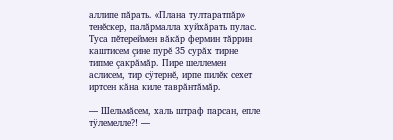аллипе пăрать. «Плана тултаратпăр» тенĕскер, палăрмалла хуйхăрать пулас. Туса пĕтереймен вăкăр фермин тăррин каштисем çине пурĕ 35 сурăх тирне типме çакрăмăр. Пире шеллемен аслисем, тир сÿтернĕ, ирпе пилĕк сехет иртсен кăна киле таврăнтăмăр.

— Шельмăсем, халь штраф парсан, епле тÿлемелле?! —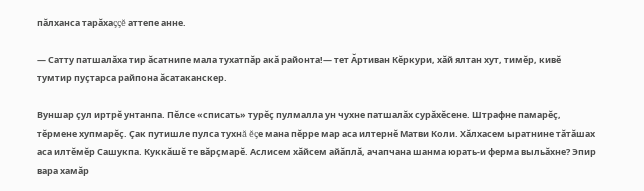пăлханса тарăхаççĕ аттепе анне.

— Сатту патшалăха тир ăсатнипе мала тухатпăр акă районта!— тет Ăртиван Кĕркури, хăй ялтан хут, тимĕр, кивĕ тумтир пуçтарса райпона ăсатаканскер.

Вуншар çул иртрĕ унтанпа. Пĕлсе «списать» турĕç пулмалла ун чухне патшалăх сурăхĕсене. Штрафне памарĕç, тĕрмене хупмарĕç. Çак путишле пулса тухнă ĕçе мана пĕрре мар аса илтернĕ Матви Коли. Хăлхасем ыратнине тăтăшах аса илтĕмĕр Сашукпа. Куккăшĕ те вăрçмарĕ. Аслисем хăйсем айăплă, ачапчана шанма юрать-и ферма выльăхне? Эпир вара хамăр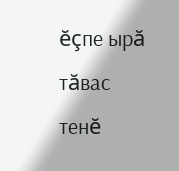ĕçпе ырă тăвас тенĕ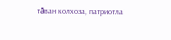тăван колхоза, патриотла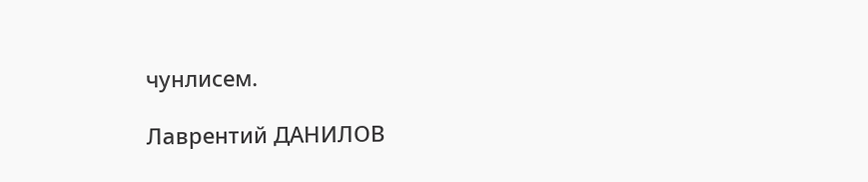чунлисем.

Лаврентий ДАНИЛОВ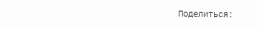Поделиться: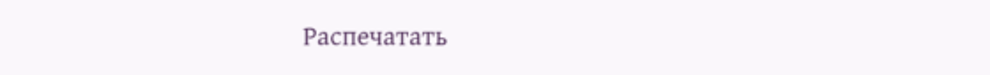Распечатать